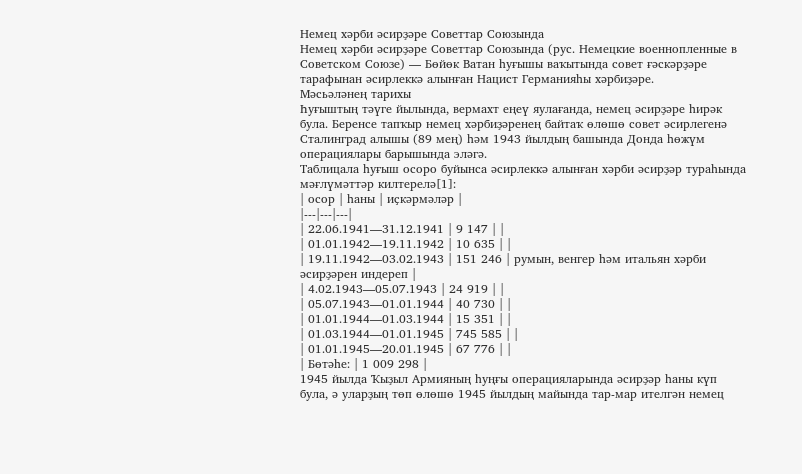Немец хәрби әсирҙәре Советтар Союзында
Немец хәрби әсирҙәре Советтар Союзында (рус. Немецкие военнопленные в Советском Союзе) — Бөйөк Ватан һуғышы ваҡытында совет ғәскәрҙәре тарафынан әсирлеккә алынған Нацист Германияһы хәрбиҙәре.
Мәсьәләнең тарихы
Һуғыштың тәүге йылында, вермахт еңеү яулағанда, немец әсирҙәре һирәк була. Беренсе тапҡыр немец хәрбиҙәренең байтаҡ өлөшө совет әсирлегенә Сталинград алышы (89 мең) һәм 1943 йылдың башында Донда һөжүм операциялары барышында эләгә.
Таблицала һуғыш осоро буйынса әсирлеккә алынған хәрби әсирҙәр тураһында мәғлүмәттәр килтерелә[1]:
| осор | һаны | иҫкәрмәләр |
|---|---|---|
| 22.06.1941—31.12.1941 | 9 147 | |
| 01.01.1942—19.11.1942 | 10 635 | |
| 19.11.1942—03.02.1943 | 151 246 | румын, венгер һәм итальян хәрби әсирҙәрен индереп |
| 4.02.1943—05.07.1943 | 24 919 | |
| 05.07.1943—01.01.1944 | 40 730 | |
| 01.01.1944—01.03.1944 | 15 351 | |
| 01.03.1944—01.01.1945 | 745 585 | |
| 01.01.1945—20.01.1945 | 67 776 | |
| Бөтәһе: | 1 009 298 |
1945 йылда Ҡыҙыл Армияның һуңғы операцияларында әсирҙәр һаны күп була, ә уларҙың төп өлөшө 1945 йылдың майында тар-мар ителгән немец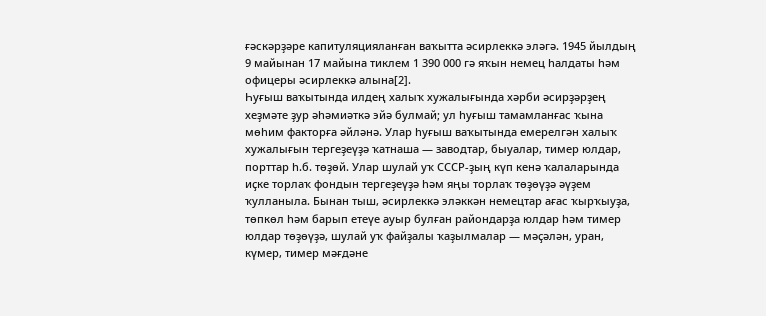ғәскәрҙәре капитуляцияланған ваҡытта әсирлеккә эләгә. 1945 йылдың 9 майынан 17 майына тиклем 1 390 000 гә яҡын немец һалдаты һәм офицеры әсирлеккә алына[2].
Һуғыш ваҡытында илдең халыҡ хужалығында хәрби әсирҙәрҙең хеҙмәте ҙур әһәмиәткә эйә булмай; ул һуғыш тамамланғас ҡына мөһим факторға әйләнә. Улар һуғыш ваҡытында емерелгән халыҡ хужалығын тергеҙеүҙә ҡатнаша — заводтар, быуалар, тимер юлдар, порттар һ.б. төҙөй. Улар шулай уҡ СССР-ҙың күп кенә ҡалаларында иҫке торлаҡ фондын тергеҙеүҙә һәм яңы торлаҡ төҙөүҙә әүҙем ҡулланыла. Бынан тыш, әсирлеккә эләккән немецтар ағас ҡырҡыуҙа, төпкөл һәм барып етеүе ауыр булған райондарҙа юлдар һәм тимер юлдар төҙөүҙә, шулай уҡ файҙалы ҡаҙылмалар — мәҫәлән, уран, күмер, тимер мәғдәне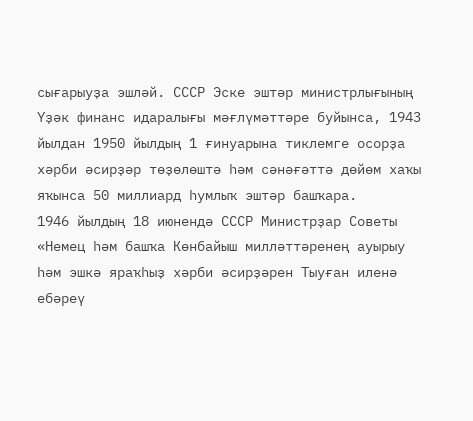сығарыуҙа эшләй. СССР Эске эштәр министрлығының Үҙәк финанс идаралығы мәғлүмәттәре буйынса, 1943 йылдан 1950 йылдың 1 ғинуарына тиклемге осорҙа хәрби әсирҙәр төҙөлөштә һәм сәнәғәттә дөйөм хаҡы яҡынса 50 миллиард һумлыҡ эштәр башҡара.
1946 йылдың 18 июнендә СССР Министрҙар Советы «Немец һәм башҡа Көнбайыш милләттәренең ауырыу һәм эшкә яраҡһыҙ хәрби әсирҙәрен Тыуған иленә ебәреү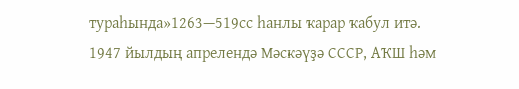тураһында»1263—519сс һанлы ҡарар ҡабул итә.
1947 йылдың апрелендә Мәскәүҙә СССР, АҠШ һәм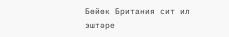Бөйөк Британия сит ил эштәре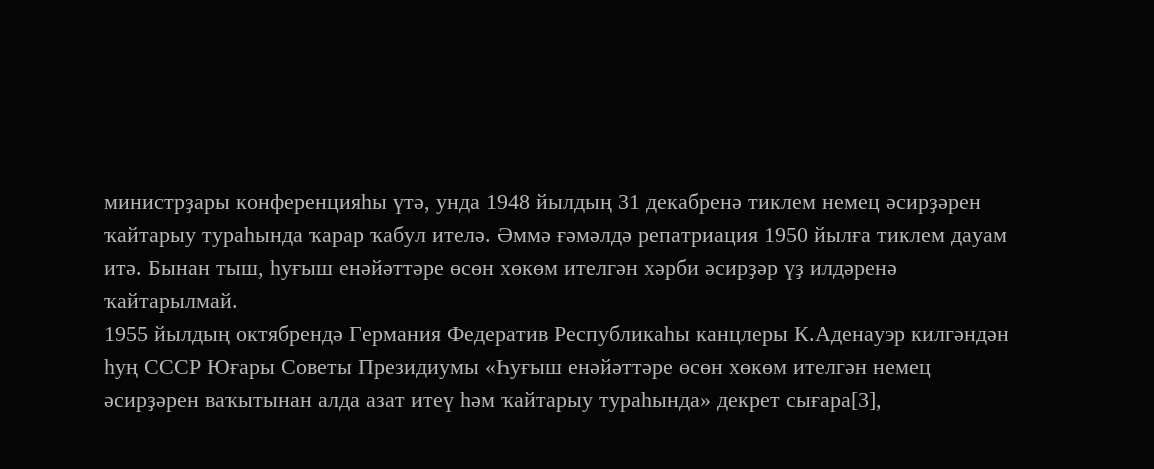министрҙары конференцияһы үтә, унда 1948 йылдың 31 декабренә тиклем немец әсирҙәрен ҡайтарыу тураһында ҡарар ҡабул ителә. Әммә ғәмәлдә репатриация 1950 йылға тиклем дауам итә. Бынан тыш, һуғыш енәйәттәре өсөн хөкөм ителгән хәрби әсирҙәр үҙ илдәренә ҡайтарылмай.
1955 йылдың октябрендә Германия Федератив Республикаһы канцлеры К.Аденауэр килгәндән һуң СССР Юғары Советы Президиумы «Һуғыш енәйәттәре өсөн хөкөм ителгән немец әсирҙәрен ваҡытынан алда азат итеү һәм ҡайтарыу тураһында» декрет сығара[3],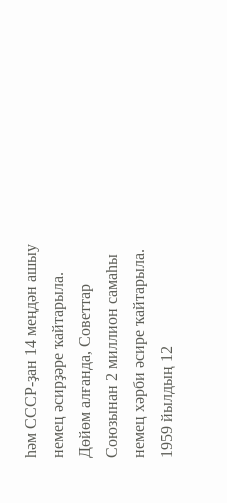һәм СССР-ҙан 14 меңдән ашыу немец әсирҙәре ҡайтарыла. Дөйөм алғанда, Советтар Союзынан 2 миллион самаһы немец хәрби әсире ҡайтарыла.
1959 йылдың 12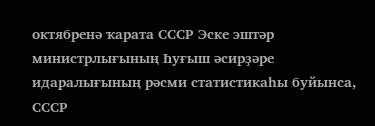октябренә ҡарата СССР Эске эштәр министрлығының Һуғыш әсирҙәре идаралығының рәсми статистикаһы буйынса, СССР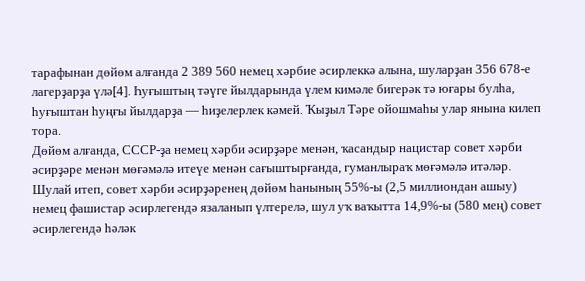тарафынан дөйөм алғанда 2 389 560 немец хәрбие әсирлеккә алына, шуларҙан 356 678-е лагерҙарҙа үлә[4]. Һуғыштың тәүге йылдарында үлем кимәле бигерәк тә юғары булһа, һуғыштан һуңғы йылдарҙа — һиҙелерлек кәмей. Ҡыҙыл Тәре ойошмаһы улар янына килеп тора.
Дөйөм алғанда, СССР-ҙа немец хәрби әсирҙәре менән, ҡасандыр нацистар совет хәрби әсирҙәре менән мөғәмәлә итеүе менән сағыштырғанда, гуманлыраҡ мөғәмәлә итәләр. Шулай итеп, совет хәрби әсирҙәренең дөйөм һанының 55%-ы (2,5 миллиондан ашыу) немец фашистар әсирлегендә язаланып үлтерелә, шул уҡ ваҡытта 14,9%-ы (580 мең) совет әсирлегендә һәләк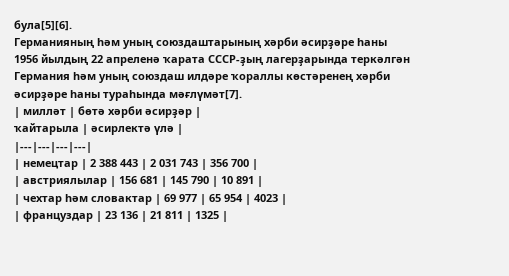була[5][6].
Германияның һәм уның союздаштарының хәрби әсирҙәре һаны
1956 йылдың 22 апреленә ҡарата СССР-ҙың лагерҙарында теркәлгән Германия һәм уның союздаш илдәре ҡораллы көстәренең хәрби әсирҙәре һаны тураһында мәғлүмәт[7].
| милләт | бөтә хәрби әсирҙәр |
ҡайтарыла | әсирлектә үлә |
|---|---|---|---|
| немецтар | 2 388 443 | 2 031 743 | 356 700 |
| австриялылар | 156 681 | 145 790 | 10 891 |
| чехтар һәм словактар | 69 977 | 65 954 | 4023 |
| француздар | 23 136 | 21 811 | 1325 |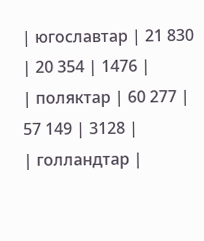| югославтар | 21 830 | 20 354 | 1476 |
| поляктар | 60 277 | 57 149 | 3128 |
| голландтар |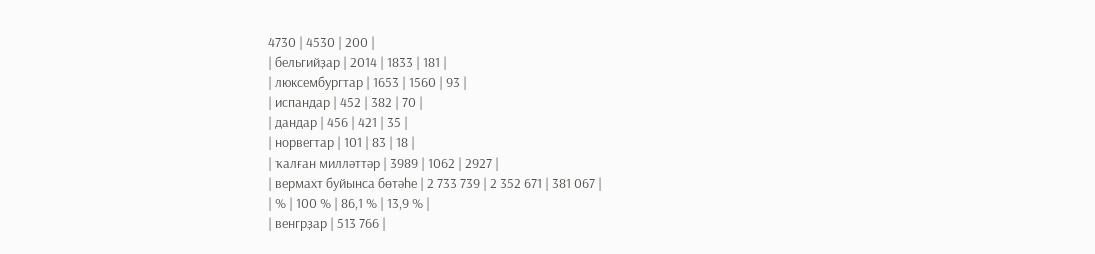4730 | 4530 | 200 |
| бельгийҙар | 2014 | 1833 | 181 |
| люксембургтар | 1653 | 1560 | 93 |
| испандар | 452 | 382 | 70 |
| дандар | 456 | 421 | 35 |
| норвегтар | 101 | 83 | 18 |
| ҡалған милләттәр | 3989 | 1062 | 2927 |
| вермахт буйынса бөтәһе | 2 733 739 | 2 352 671 | 381 067 |
| % | 100 % | 86,1 % | 13,9 % |
| венгрҙар | 513 766 |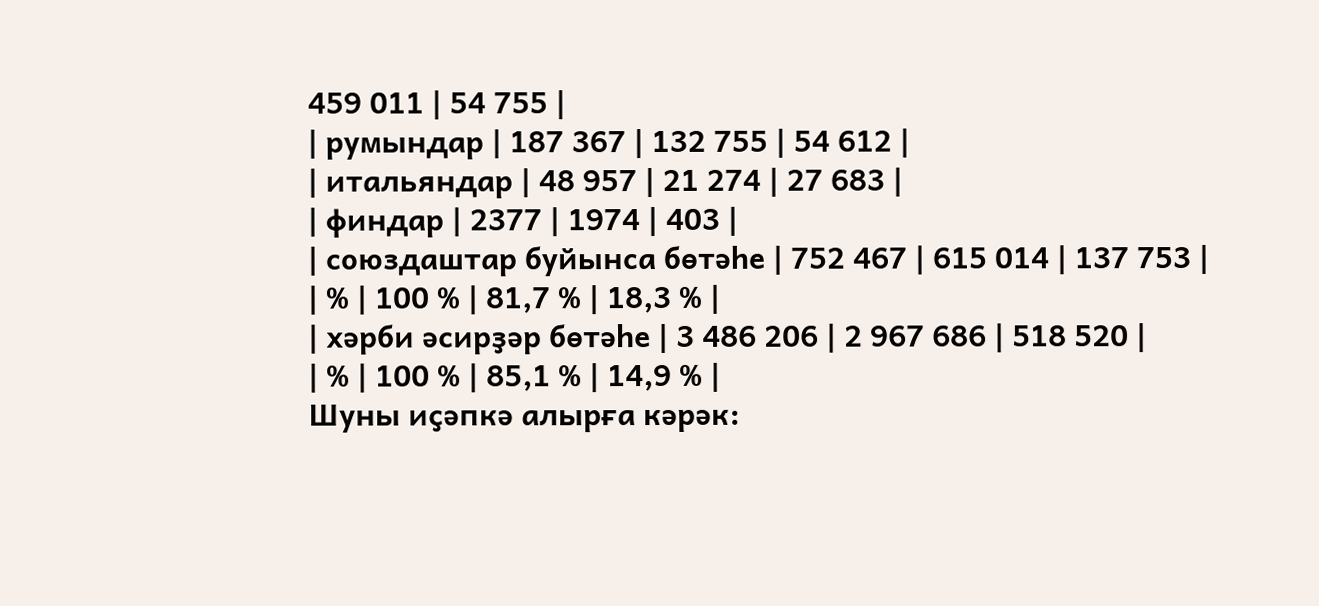459 011 | 54 755 |
| румындар | 187 367 | 132 755 | 54 612 |
| итальяндар | 48 957 | 21 274 | 27 683 |
| финдар | 2377 | 1974 | 403 |
| союздаштар буйынса бөтәһе | 752 467 | 615 014 | 137 753 |
| % | 100 % | 81,7 % | 18,3 % |
| хәрби әсирҙәр бөтәһе | 3 486 206 | 2 967 686 | 518 520 |
| % | 100 % | 85,1 % | 14,9 % |
Шуны иҫәпкә алырға кәрәк: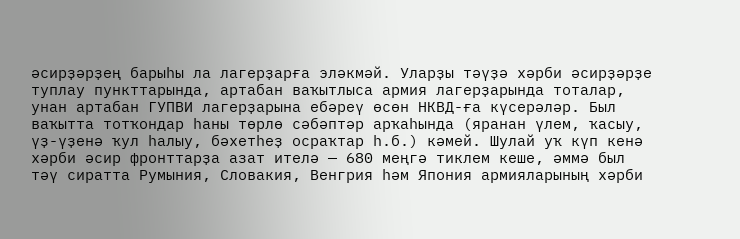әсирҙәрҙең барыһы ла лагерҙарға эләкмәй. Уларҙы тәүҙә хәрби әсирҙәрҙе туплау пункттарында, артабан ваҡытлыса армия лагерҙарында тоталар, унан артабан ГУПВИ лагерҙарына ебәреү өсөн НКВД-ға күсерәләр. Был ваҡытта тотҡондар һаны төрлө сәбәптәр арҡаһында (яранан үлем, ҡасыу, үҙ-үҙенә ҡул һалыу, бәхетһеҙ осраҡтар һ.б.) кәмей. Шулай уҡ күп кенә хәрби әсир фронттарҙа азат ителә — 680 меңгә тиклем кеше, әммә был тәү сиратта Румыния, Словакия, Венгрия һәм Япония армияларының хәрби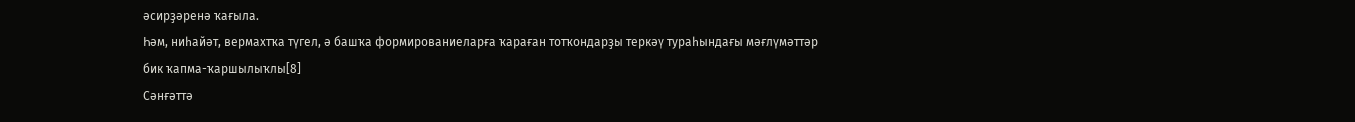әсирҙәренә ҡағыла.
Һәм, ниһайәт, вермахтҡа түгел, ә башҡа формированиеларға ҡараған тотҡондарҙы теркәү тураһындағы мәғлүмәттәр бик ҡапма-ҡаршылыҡлы[8]
Сәнғәттә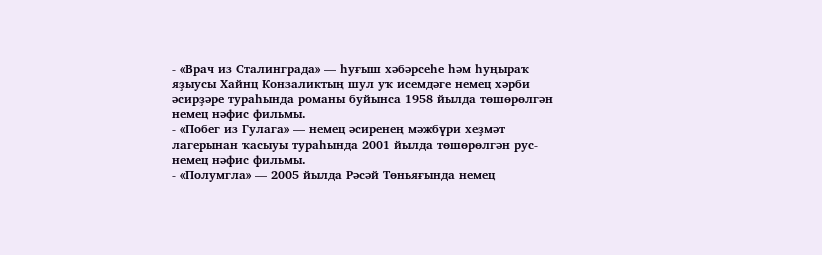- «Врач из Сталинграда» — һуғыш хәбәрсеһе һәм һуңыраҡ яҙыусы Хайнц Конзаликтың шул уҡ исемдәге немец хәрби әсирҙәре тураһында романы буйынса 1958 йылда төшөрөлгән немец нәфис фильмы.
- «Побег из Гулага» — немец әсиренең мәжбүри хеҙмәт лагерынан ҡасыуы тураһында 2001 йылда төшөрөлгән рус-немец нәфис фильмы.
- «Полумгла» — 2005 йылда Рәсәй Төньяғында немец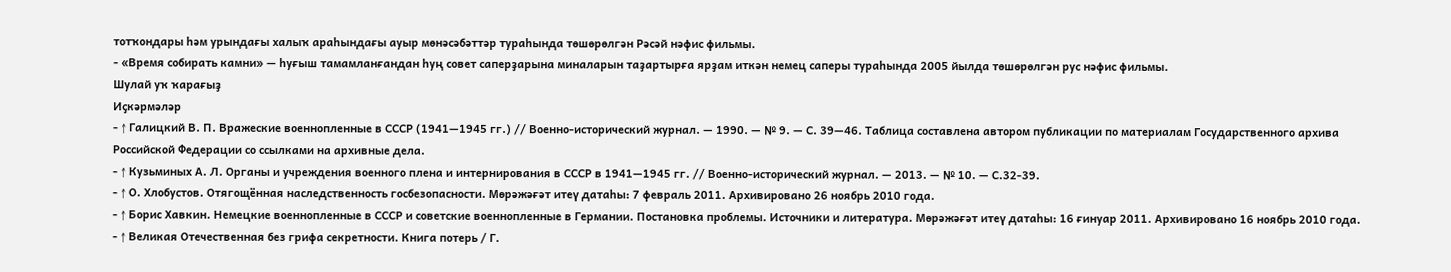тотҡондары һәм урындағы халыҡ араһындағы ауыр мөнәсәбәттәр тураһында төшөрөлгән Рәсәй нәфис фильмы.
- «Время собирать камни» — һуғыш тамамланғандан һуң совет саперҙарына миналарын таҙартырға ярҙам иткән немец саперы тураһында 2005 йылда төшөрөлгән рус нәфис фильмы.
Шулай уҡ ҡарағыҙ
Иҫкәрмәләр
- ↑ Галицкий В. П. Вражеские военнопленные в СССР (1941—1945 гг.) // Военно-исторический журнал. — 1990. — № 9. — С. 39—46. Таблица составлена автором публикации по материалам Государственного архива Российской Федерации со ссылками на архивные дела.
- ↑ Кузьминых А. Л. Органы и учреждения военного плена и интернирования в СССР в 1941—1945 гг. // Военно-исторический журнал. — 2013. — № 10. — С.32-39.
- ↑ О. Хлобустов. Отягощённая наследственность госбезопасности. Мөрәжәғәт итеү датаһы: 7 февраль 2011. Архивировано 26 ноябрь 2010 года.
- ↑ Борис Хавкин. Немецкие военнопленные в СССР и советские военнопленные в Германии. Постановка проблемы. Источники и литература. Мөрәжәғәт итеү датаһы: 16 ғинуар 2011. Архивировано 16 ноябрь 2010 года.
- ↑ Великая Отечественная без грифа секретности. Книга потерь / Г.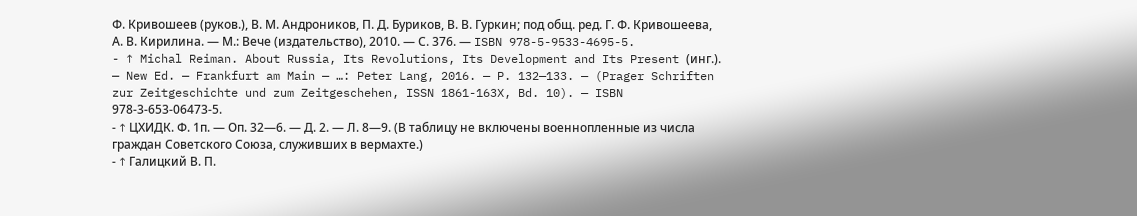Ф. Кривошеев (руков.), В. М. Андроников, П. Д. Буриков, В. В. Гуркин; под общ. ред. Г. Ф. Кривошеева, А. В. Кирилина. — М.: Вече (издательство), 2010. — С. 376. — ISBN 978-5-9533-4695-5.
- ↑ Michal Reiman. About Russia, Its Revolutions, Its Development and Its Present (инг.). — New Ed. — Frankfurt am Main — …: Peter Lang, 2016. — P. 132—133. — (Prager Schriften zur Zeitgeschichte und zum Zeitgeschehen, ISSN 1861-163X, Bd. 10). — ISBN 978-3-653-06473-5.
- ↑ ЦХИДК. Ф. 1п. — Оп. 32—6. — Д. 2. — Л. 8—9. (В таблицу не включены военнопленные из числа граждан Советского Союза, служивших в вермахте.)
- ↑ Галицкий В. П.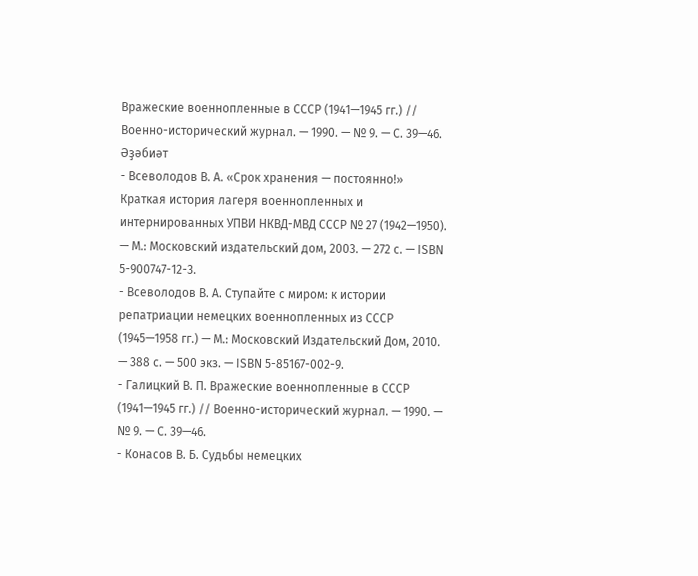Вражеские военнопленные в СССР (1941—1945 гг.) // Военно-исторический журнал. — 1990. — № 9. — С. 39—46.
Әҙәбиәт
- Всеволодов В. А. «Срок хранения — постоянно!» Краткая история лагеря военнопленных и интернированных УПВИ НКВД-МВД СССР № 27 (1942—1950). — М.: Московский издательский дом, 2003. — 272 с. — ISBN 5-900747-12-3.
- Всеволодов В. А. Ступайте с миром: к истории репатриации немецких военнопленных из СССР (1945—1958 гг.) — М.: Московский Издательский Дом, 2010. — 388 с. — 500 экз. — ISBN 5-85167-002-9.
- Галицкий В. П. Вражеские военнопленные в СССР (1941—1945 гг.) // Военно-исторический журнал. — 1990. — № 9. — С. 39—46.
- Конасов В. Б. Судьбы немецких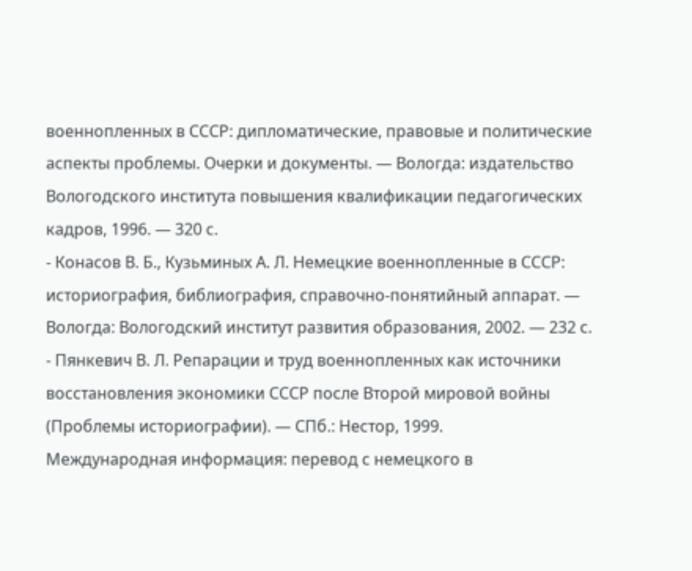военнопленных в СССР: дипломатические, правовые и политические аспекты проблемы. Очерки и документы. — Вологда: издательство Вологодского института повышения квалификации педагогических кадров, 1996. — 320 с.
- Конасов В. Б., Кузьминых А. Л. Немецкие военнопленные в СССР: историография, библиография, справочно-понятийный аппарат. — Вологда: Вологодский институт развития образования, 2002. — 232 с.
- Пянкевич В. Л. Репарации и труд военнопленных как источники восстановления экономики СССР после Второй мировой войны (Проблемы историографии). — СПб.: Нестор, 1999.
Международная информация: перевод с немецкого в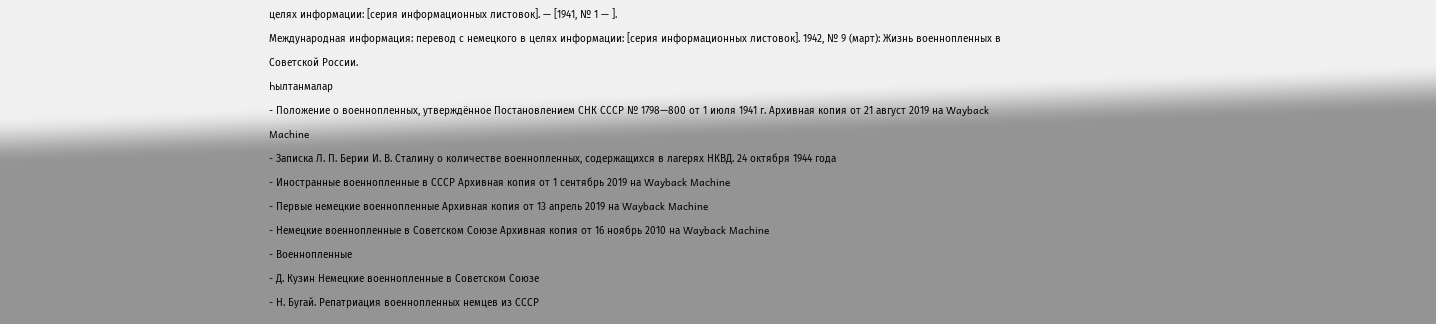целях информации: [серия информационных листовок]. — [1941, № 1 — ].
Международная информация: перевод с немецкого в целях информации: [серия информационных листовок]. 1942, № 9 (март): Жизнь военнопленных в Советской России.
Һылтанмалар
- Положение о военнопленных, утверждённое Постановлением СНК СССР № 1798—800 от 1 июля 1941 г. Архивная копия от 21 август 2019 на Wayback Machine
- Записка Л. П. Берии И. В. Сталину о количестве военнопленных, содержащихся в лагерях НКВД. 24 октября 1944 года
- Иностранные военнопленные в СССР Архивная копия от 1 сентябрь 2019 на Wayback Machine
- Первые немецкие военнопленные Архивная копия от 13 апрель 2019 на Wayback Machine
- Немецкие военнопленные в Советском Союзе Архивная копия от 16 ноябрь 2010 на Wayback Machine
- Военнопленные
- Д. Кузин Немецкие военнопленные в Советском Союзе
- Н. Бугай. Репатриация военнопленных немцев из СССР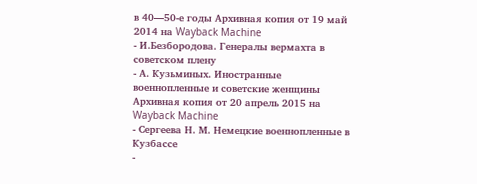в 40—50-е годы Архивная копия от 19 май 2014 на Wayback Machine
- И.Безбородова. Генералы вермахта в советском плену
- А. Кузьминых. Иностранные военнопленные и советские женщины Архивная копия от 20 апрель 2015 на Wayback Machine
- Сергеева Н. М. Немецкие военнопленные в Кузбассе
-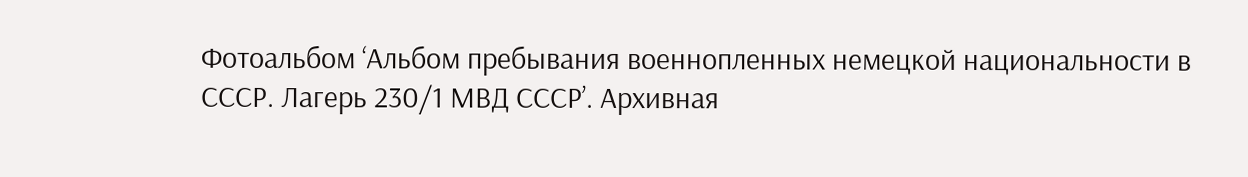Фотоальбом ‘Альбом пребывания военнопленных немецкой национальности в СССР. Лагерь 230/1 MВД СССР’. Архивная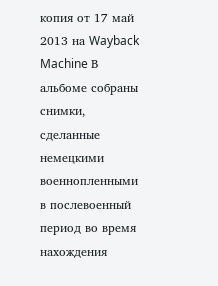копия от 17 май 2013 на Wayback Machine В альбоме собраны снимки, сделанные немецкими военнопленными в послевоенный период во время нахождения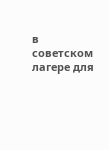в советском лагере для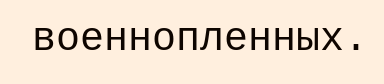военнопленных.